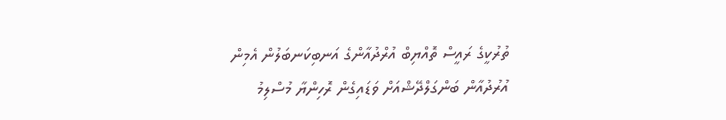ތުރުކީގެ ރައީސް ތޮއްޔިބް އުރްދުއާންގެ އަނބިކަނބަލުން އެމިން އުރުދުއާން ބަންގަލްދޭޝްއަށް ވަޑައިގެން ރޮހިންޔާ މުސްލިމު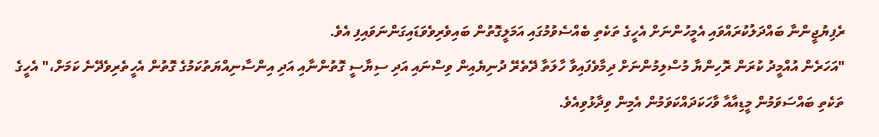ރެފިޔުޖީންނާ ބައްދަލުކުރައްވައި އެމީހުންނަށް އެހީގެ ތަކެތި ބެއްސެވުމުގައި އަމަލީގޮތުން ބައިވެރިވެވަޑައިގަންނަވައިފި އެވެ.
"އަހަރެން އުއްމީދު ކުރަން ރޮހިންޔާ މުސްލިމުންނަށް ދިމާވެފައިވާ ހާލަތާ ދޭތެރޭ ދުނިޔެއިން ވިސްނައި އަދި ސިޔާސީ ގޮތުންނާއި އަދި އިންސާނިއްޔަތުކަމުގެ ގޮތުން އެހީތެރިވެދޭނެ ކަމަށް،" އެހީގެ ތަކެތި ބައްސަވަމުން މީޑިއާއާ ވާހަކަދައްކަވަމުން އެމިން ވިދާޅުވިއެވެ.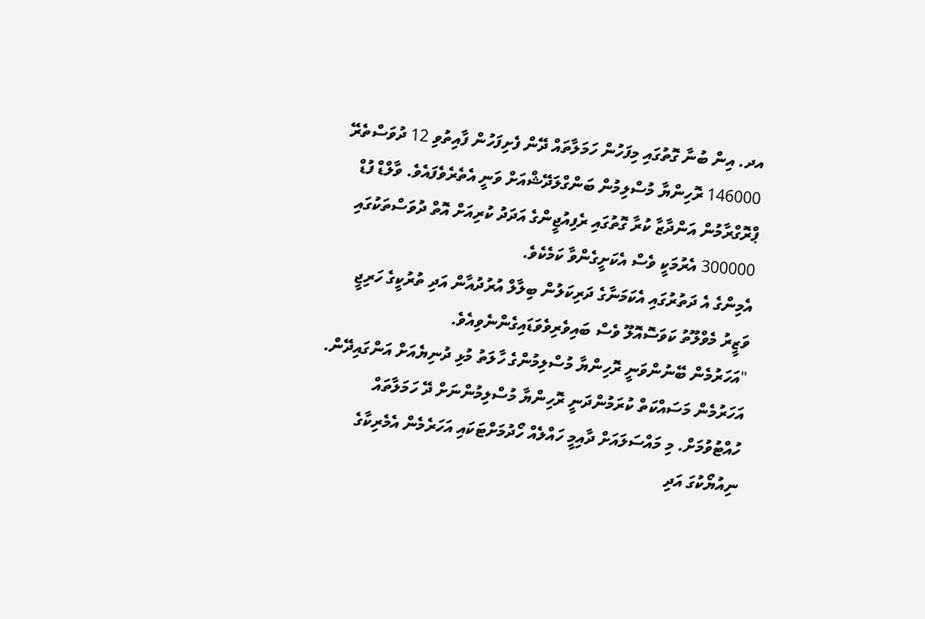އދ. އިން ބުނާ ގޮތުގައި މިފަހުން ހަމަލާތައް ދޭން ފެށިފަހުން ފާއިތުވި 12 ދުވަސްތެރޭ 146000 ރޮހިންޔާ މުސްލިމުން ބަންގްލަދޭޝްއަށް ވަނީ އެތެރެވެފައެވެ. ވާލްޑް ފުޑް ޕްރޮގްރާމުން އަންދާޒާ ކުރާ ގޮތުގައި ރެފިއުޖީންގެ އަދަދު ކުރިއަށް އޮތް ދުވަސްތަކުގައި 300000 އެރުމަކީ ވެސް އެކަށީގެންވާ ކަމެކެވެ.
އެމިންގެ އެ ދަތުރުގައި އެކަމަނާގެ ދަރިކަލުން ބިލާލް އުރުދުއާން އަދި ތުރުކީގެ ހަރިޖީ ވަޒީރު މެވްލޫތު ކަވަސޮއޮލޫ ވެސް ބައިވެރިވެވަޑައިގެންނެވިއެވެ.
"އަހަރުމެން ބޭނުންވަނީ ރޮހިންޔާ މުސްލިމުންގެ ހާލަތު މުޅި ދުނިޔެއަށް އަންގައިދޭން. އަހަރުމެން މަސައްކަތް ކުރަމުންދަނީ ރޮހިންޔާ މުސްލިމުންނަށް ދޭ ހަމަލާތައް ހުއްޓުވުމަށް. މި މައްސަލައަށް ދާއިމީ ހައްލެއް ހޯދުމަށްޓަކައި އަހަރެމެން އެމެރިކާގެ ނިއުޔޯކުގަ އަދި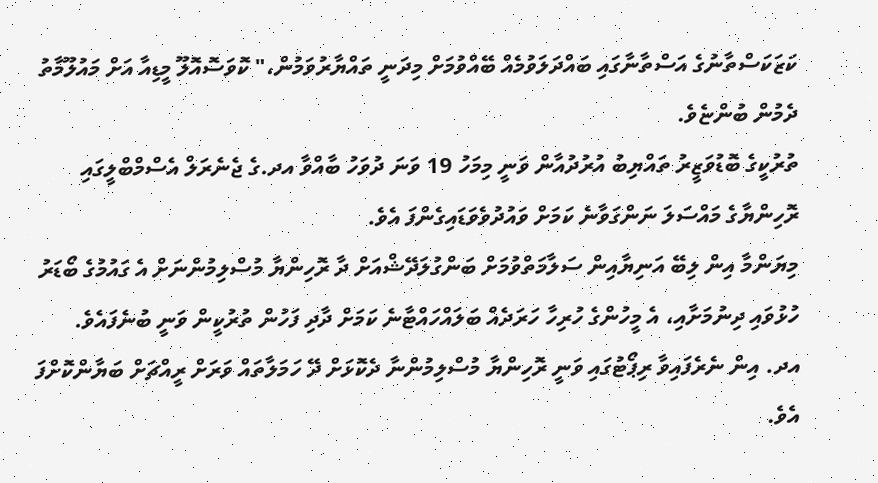ކަޒަކަސްތާނުގެ އަސްތާނާގައި ބައްދަލަވުމެއް ބޭއްވުމަށް މިދަނީ ތައްޔާރުވަމުން،" ކޮވަސޮއޮލޫ މީޑިއާ އަށް މައުލޫމާތު ދެމުން ބުންޏެވެ.
ތުރުކީގެ ބޮޑުވަޒީރު ތައްޔިބު އުރުދުއާން ވަނީ މިމަހު 19 ވަނަ ދުވަހު ބާއްވާ އދ.ގެ ޖެނެރަލް އެސްމްބްލީގައި ރޮހިންޔާގެ މައްސަލަ ނަންގަވާނެ ކަމަށް ވައުދުވެވަޑައިގެންފަ އެވެ.
މިޔަންމާ އިން ލިބޭ އަނިޔާއިން ސަލާމަތްވުމަށް ބަންގުލަދޭޝްއަށް ދާ ރޮހިންޔާ މުސްލިމުންނަށް އެ ގައުމުގެ ބޯޑަރު ހުޅުވައި ދިނުމަށާއި، އެ މީހުންގެ ހުރިހާ ހަރަދެއް ބަލައްހައްޓާނެ ކަމަށް ދާދި ފަހުން ތުރުކީން ވަނީ ބުނެފައެވެ.
އދ. އިން ނެރެފައިވާ ރިޕޯޓުގައި ވަނީ ރޮހިންޔާ މުސްލިމުންނާ ދެކޮޅަށް ދޭ ހަމަލާތައް ވަރަށް ރީއްޗަށް ބަޔާންކޮށްފަ އެވެ.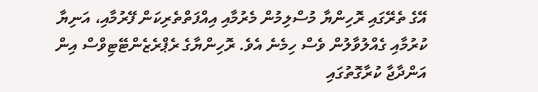އޭގެ ތެރޭގައި ރޮހިންޔާ މުސްލިމުން މެރުމާއި އިއްފަތްތެރިކަން ފޭރުމާއި، އަނިޔާ ކުރުމާއި ގެއްލުވާލުން ވެސް ހިމެނެ އެވެ. ރޮހިންޔާގެ ރެޕްރެޒެންޓޭޓިވްސް އިން އަންދާޖާ ކުރާގޮތުގައި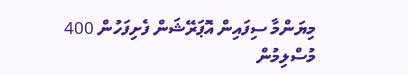މިޔަންމާ ސިފައިން އޮޕަރޭޝަން ފެށިފަހުން 400 މުސްލިމުން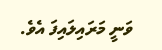ވަނީ މަރައިލައިފަ އެވެ.